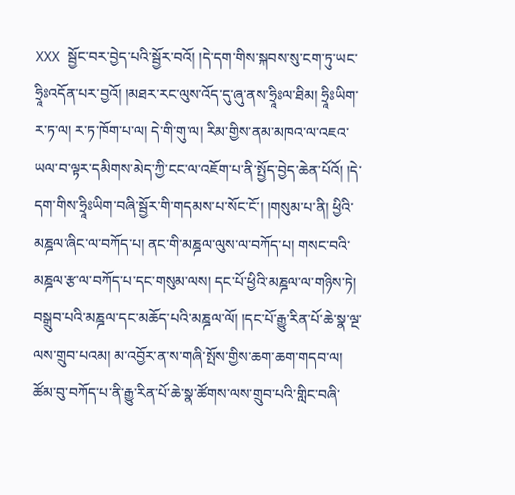XXX སྦྱོང་བར་བྱེད་པའི་སྦྱོར་བའོ། །དེ་དག་གིས་སྐབས་སུ་ངག་ཏུ་ཡང་ཧྲཱིཿའདོན་པར་བྱའོ། །མཐར་རང་ལུས་འོད་དུ་ཞུ་ནས་ཧྲཱིཿལ་ཐིམ། ཧྲཱིཿཡིག་ར་ཏ་ལ། ར་ཏ་ཁོག་པ་ལ། དེ་གི་གུ་ལ། རིམ་གྱིས་ནམ་མཁའ་ལ་འཇའ་ཡལ་བ་ལྟར་དམིགས་མེད་ཀྱི་ངང་ལ་འཇོག་པ་ནི་སྤྱོད་བྱེད་ཆེན་པོའོ། །དེ་དག་གིས་ཧྲཱིཿཡིག་བཞི་སྦྱོར་གི་གདམས་པ་སོང་ངོ་། །གསུམ་པ་ནི། ཕྱིའི་མཎྜལ་ཞིང་ལ་བཀོད་པ། ནང་གི་མཎྜལ་ལུས་ལ་བཀོད་པ། གསང་བའི་མཎྜལ་རྩ་ལ་བཀོད་པ་དང་གསུམ་ལས། དང་པོ་ཕྱིའི་མཎྜལ་ལ་གཉིས་ཏེ། བསྒྲུབ་པའི་མཎྜལ་དང་མཆོད་པའི་མཎྜལ་ལོ། །དང་པོ་རྒྱུ་རིན་པོ་ཆེ་སྣ་ལྔ་ལས་གྲུབ་པའམ། མ་འབྱོར་ན་ས་གཞི་སྤོས་གྱིས་ཆག་ཆག་གདབ་ལ། ཚོམ་བུ་བཀོད་པ་ནི་རྒྱུ་རིན་པོ་ཆེ་སྣ་ཚོགས་ལས་གྲུབ་པའི་གླིང་བཞི་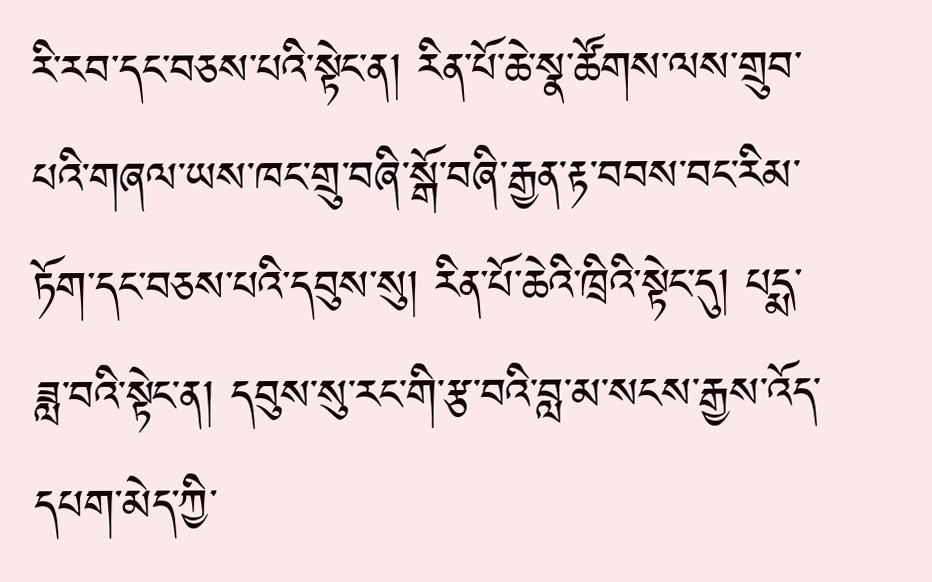རི་རབ་དང་བཅས་པའི་སྟེང་ན། རིན་པོ་ཆེ་སྣ་ཚོགས་ལས་གྲུབ་པའི་གཞལ་ཡས་ཁང་གྲུ་བཞི་སྒོ་བཞི་རྒྱན་རྟ་བབས་བང་རིམ་ཏོག་དང་བཅས་པའི་དབུས་སུ། རིན་པོ་ཆེའི་ཁྲིའི་སྟེང་དུ། པདྨ་ཟླ་བའི་སྟེང་ན། དབུས་སུ་རང་གི་རྩ་བའི་བླ་མ་སངས་རྒྱས་འོད་དཔག་མེད་ཀྱི་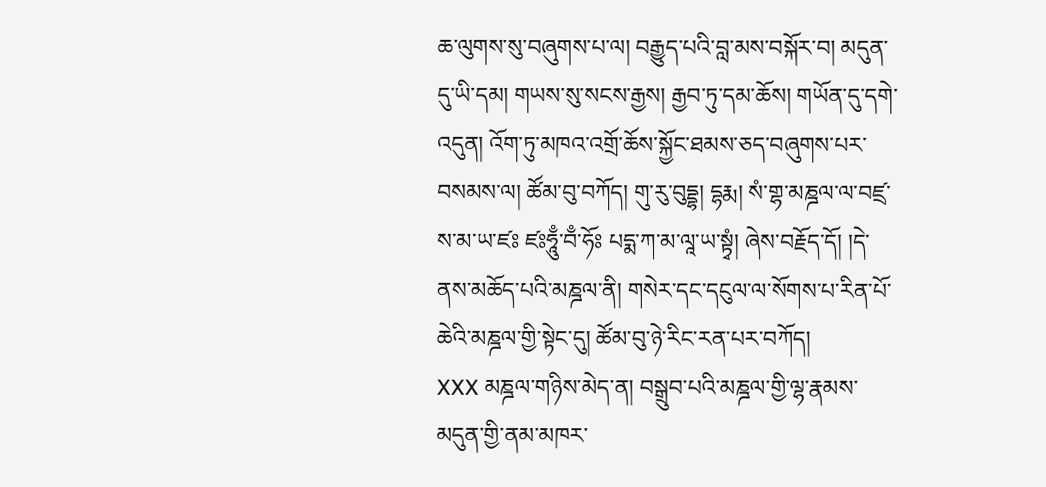ཆ་ལུགས་སུ་བཞུགས་པ་ལ། བརྒྱུད་པའི་བླ་མས་བསྐོར་བ། མདུན་དུ་ཡི་དམ། གཡས་སུ་སངས་རྒྱས། རྒྱབ་ཏུ་དམ་ཆོས། གཡོན་དུ་དགེ་འདུན། འོག་ཏུ་མཁའ་འགྲོ་ཆོས་སྐྱོང་ཐམས་ཅད་བཞུགས་པར་བསམས་ལ། ཚོམ་བུ་བཀོད། གུ་རུ་བུདྡྷ། དྷརྨ། སཾ་གྷ་མཎྜལ་ལ་བཛྲ་ས་མ་ཡ་ཛཿ ཛཿཧཱུྃ་བྃ་ཧོཿ པདྨ་ཀ་མ་ལཱ་ཡ་སྟྭཾ། ཞེས་བརྗོད་དོ། །དེ་ནས་མཆོད་པའི་མཎྜལ་ནི། གསེར་དང་དངུལ་ལ་སོགས་པ་རིན་པོ་ཆེའི་མཎྜལ་གྱི་སྟེང་དུ། ཚོམ་བུ་ཉེ་རིང་རན་པར་བཀོད།
XXX མཎྜལ་གཉིས་མེད་ན། བསྒྲུབ་པའི་མཎྜལ་གྱི་ལྷ་རྣམས་མདུན་གྱི་ནམ་མཁར་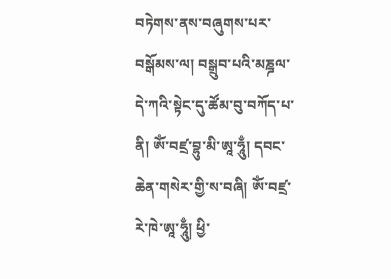བཏེགས་ནས་བཞུགས་པར་བསྒོམས་ལ། བསྒྲུབ་པའི་མཎྜལ་དེ་ཀའི་སྟེང་དུ་ཚོམ་བུ་བཀོད་པ་ནི། ཨོཾ་བཛྲ་བྷུ་མི་ཨཱ་ཧཱུྃ། དབང་ཆེན་གསེར་གྱི་ས་བཞི། ཨོཾ་བཛྲ་རེ་ཁེ་ཨཱ་ཧཱུྃ། ཕྱི་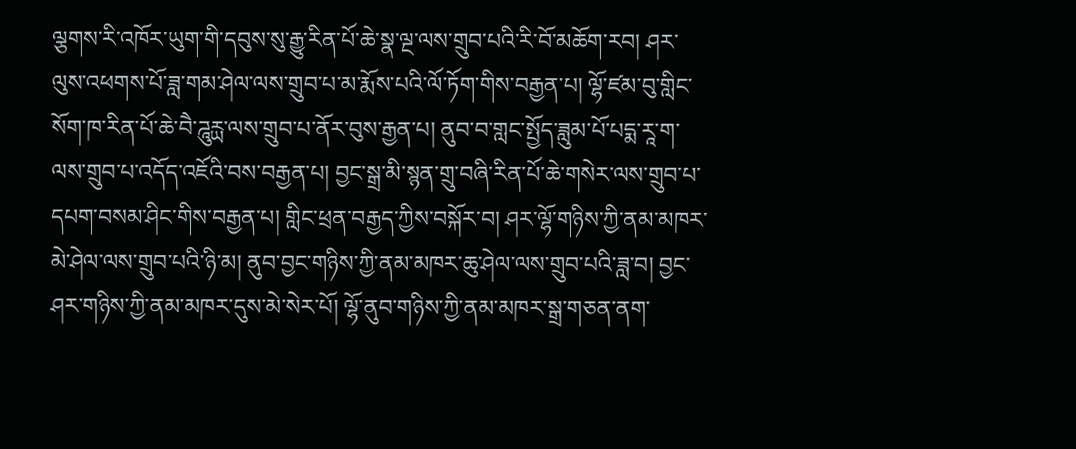ལྕགས་རི་འཁོར་ཡུག་གི་དབུས་སུ་རྒྱུ་རིན་པོ་ཆེ་སྣ་ལྔ་ལས་གྲུབ་པའི་རི་བོ་མཆོག་རབ། ཤར་ལུས་འཕགས་པོ་ཟླ་གམ་ཤེལ་ལས་གྲུབ་པ་མ་རྨོས་པའི་ལོ་ཏོག་གིས་བརྒྱན་པ། ལྷོ་ཛམ་བུ་གླིང་སོག་ཁ་རིན་པོ་ཆེ་བཻ་ཌཱུརྻ་ལས་གྲུབ་པ་ནོར་བུས་རྒྱན་པ། ནུབ་བ་གླང་སྤྱོད་ཟླུམ་པོ་པདྨ་རཱ་ག་ལས་གྲུབ་པ་འདོད་འཇོའི་བས་བརྒྱན་པ། བྱང་སྒྲ་མི་སྙན་གྲུ་བཞི་རིན་པོ་ཆེ་གསེར་ལས་གྲུབ་པ་དཔག་བསམ་ཤིང་གིས་བརྒྱན་པ། གླིང་ཕྲན་བརྒྱད་ཀྱིས་བསྐོར་བ། ཤར་ལྷོ་གཉིས་ཀྱི་ནམ་མཁར་མེ་ཤེལ་ལས་གྲུབ་པའི་ཉི་མ། ནུབ་བྱང་གཉིས་ཀྱི་ནམ་མཁར་ཆུ་ཤེལ་ལས་གྲུབ་པའི་ཟླ་བ། བྱང་ཤར་གཉིས་ཀྱི་ནམ་མཁར་དུས་མེ་སེར་པོ། ལྷོ་ནུབ་གཉིས་ཀྱི་ནམ་མཁར་སྒྲ་གཅན་ནག་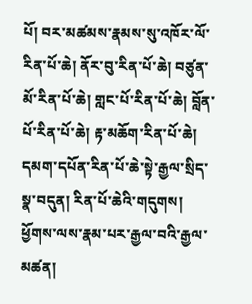པོ། བར་མཚམས་རྣམས་སུ་འཁོར་ལོ་རིན་པོ་ཆེ། ནོར་བུ་རིན་པོ་ཆེ། བཙུན་མོ་རིན་པོ་ཆེ། གླང་པོ་རིན་པོ་ཆེ། བློན་པོ་རིན་པོ་ཆེ། རྟ་མཆོག་རིན་པོ་ཆེ། དམག་དཔོན་རིན་པོ་ཆེ་སྟེ་རྒྱལ་སྲིད་སྣ་བདུན། རིན་པོ་ཆེའི་གདུགས། ཕྱོགས་ལས་རྣམ་པར་རྒྱལ་བའི་རྒྱལ་མཚན།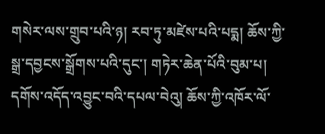གསེར་ལས་གྲུབ་པའི་ཉ། རབ་ཏུ་མཛེས་པའི་པདྨ། ཆོས་ཀྱི་སྒྲ་དབྱངས་སྒྲོགས་པའི་དུང་། གཏེར་ཆེན་པོའི་བུམ་པ། དགོས་འདོད་འབྱུང་བའི་དཔལ་བེའུ། ཆོས་ཀྱི་འཁོར་ལོ་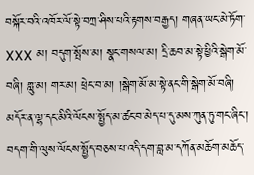བསྐོར་བའི་འཁོར་ལོ་སྟེ་བཀྲ་ཤིས་པའི་རྟགས་བརྒྱད། གཞན་ཡང་མེ་ཏོག་
XXX མ། བདུག་སྤོས་མ། སྣང་གསལ་མ། དྲི་ཆབ་མ་སྟེ་ཕྱིའི་སྒེག་མོ་བཞི། གླུ་མ། གར་མ། ཕྲེང་བ་མ། །སྒེག་མོ་མ་སྟེ་ནང་གི་སྒེག་མོ་བཞི། མདོར་ན་ལྷ་དང་མིའི་ལོངས་སྤྱོད་མ་ཚང་བ་མེད་པ་དུ་མས་ཀུན་ཏུ་གང་ཞིང་། བདག་གི་ལུས་ལོངས་སྤྱོད་བཅས་པ་འདི་དག་བླ་མ་དཀོན་མཆོག་མཆོད་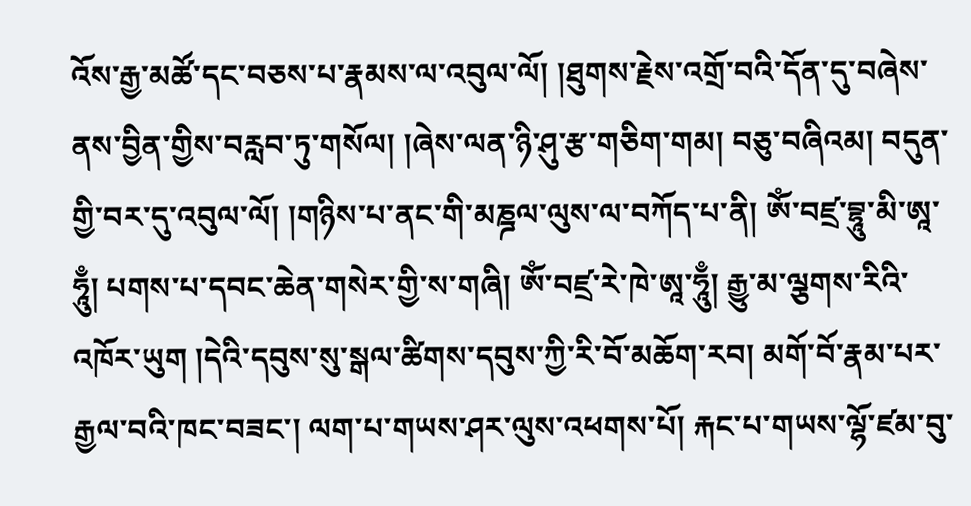འོས་རྒྱ་མཚོ་དང་བཅས་པ་རྣམས་ལ་འབུལ་ལོ། །ཐུགས་རྗེས་འགྲོ་བའི་དོན་དུ་བཞེས་ནས་བྱིན་གྱིས་བརླབ་ཏུ་གསོལ། །ཞེས་ལན་ཉི་ཤུ་རྩ་གཅིག་གམ། བཅུ་བཞིའམ། བདུན་གྱི་བར་དུ་འབུལ་ལོ། །གཉིས་པ་ནང་གི་མཎྜལ་ལུས་ལ་བཀོད་པ་ནི། ཨོཾ་བཛྲ་བྷཱུ་མི་ཨཱ་ཧཱུྃ། པགས་པ་དབང་ཆེན་གསེར་གྱི་ས་གཞི། ཨོཾ་བཛྲ་རེ་ཁེ་ཨཱ་ཧཱུྃ། རྒྱུ་མ་ལྕགས་རིའི་འཁོར་ཡུག །དེའི་དབུས་སུ་སྒལ་ཚིགས་དབུས་ཀྱི་རི་བོ་མཆོག་རབ། མགོ་བོ་རྣམ་པར་རྒྱལ་བའི་ཁང་བཟང་། ལག་པ་གཡས་ཤར་ལུས་འཕགས་པོ། རྐང་པ་གཡས་ལྷོ་ཛམ་བུ་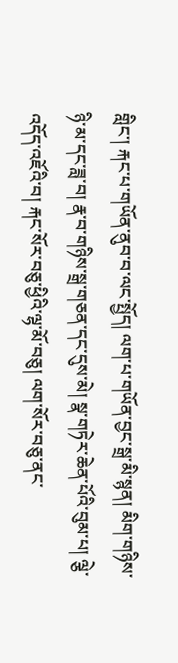གླིང་། རྐང་པ་གཡོན་ནུབ་བ་ལང་སྤྱོད། ལག་པ་གཡོན་བྱང་སྒྲ་མི་སྙན། མིག་གཉིས་ཉི་མ་དང་ཟླ་བ། རྣ་བ་གཉིས་སྒྲ་གཅན་དང་དུས་མེ། སྣ་གཏེར་ཆེན་པོའི་བུམ་པ། ལྕེ་འདོད་འཇོའི་བ། རྐང་སོར་བཅུ་ཕྱིའི་ལྷ་མོ་བཅུ། ལག་སོར་བཅུ་ནང་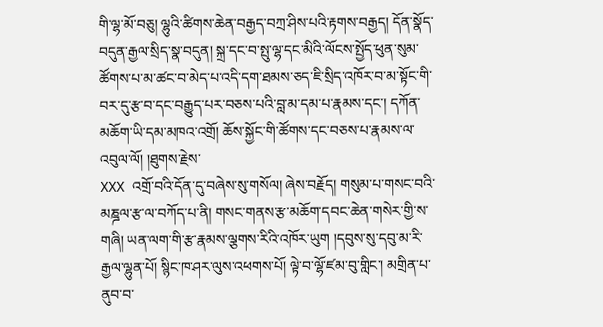གི་ལྷ་མོ་བཅུ། ལྷུའི་ཚིགས་ཆེན་བརྒྱད་བཀྲ་ཤིས་པའི་རྟགས་བརྒྱད། དོན་སྣོད་བདུན་རྒྱལ་སྲིད་སྣ་བདུན། སྐྲ་དང་བ་སྤུ་ལྷ་དང་མིའི་ལོངས་སྤྱོད་ཕུན་སུམ་ཚོགས་པ་མ་ཚང་བ་མེད་པ་འདི་དག་ཐམས་ཅད་ཇི་སྲིད་འཁོར་བ་མ་སྟོང་གི་བར་དུ་རྩ་བ་དང་བརྒྱུད་པར་བཅས་པའི་བླ་མ་དམ་པ་རྣམས་དང་། དཀོན་མཆོག་ཡི་དམ་མཁའ་འགྲོ། ཆོས་སྐྱོང་གི་ཚོགས་དང་བཅས་པ་རྣམས་ལ་འབུལ་ལོ། །ཐུགས་རྗེས་
XXX འགྲོ་བའི་དོན་དུ་བཞེས་སུ་གསོལ། ཞེས་བརྗོད། གསུམ་པ་གསང་བའི་མཎྜལ་རྩ་ལ་བཀོད་པ་ནི། གསང་གནས་རྩ་མཆོག་དབང་ཆེན་གསེར་གྱི་ས་གཞི། ཡན་ལག་གི་རྩ་རྣམས་ལྕགས་རིའི་འཁོར་ཡུག །དབུས་སུ་དབུ་མ་རི་རྒྱལ་ལྷུན་པོ། སྙིང་ཁ་ཤར་ལུས་འཕགས་པོ། ལྟེ་བ་ལྷོ་ཛམ་བུ་གླིང་། མགྲིན་པ་ནུབ་བ་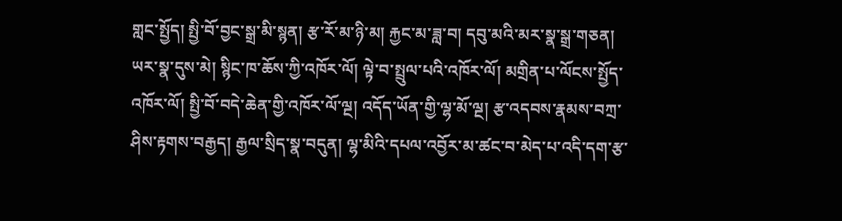གླང་སྤྱོད། སྤྱི་བོ་བྱང་སྒྲ་མི་སྙན། རྩ་རོ་མ་ཉི་མ། རྐྱང་མ་ཟླ་བ། དབུ་མའི་མར་སྣ་སྒྲ་གཅན། ཡར་སྣ་དུས་མེ། སྙིང་ཁ་ཆོས་ཀྱི་འཁོར་ལོ། ལྟེ་བ་སྤྲུལ་པའི་འཁོར་ལོ། མགྲིན་པ་ལོངས་སྤྱོད་འཁོར་ལོ། སྤྱི་བོ་བདེ་ཆེན་གྱི་འཁོར་ལོ་ལྔ། འདོད་ཡོན་གྱི་ལྷ་མོ་ལྔ། རྩ་འདབས་རྣམས་བཀྲ་ཤིས་རྟགས་བརྒྱད། རྒྱལ་སྲིད་སྣ་བདུན། ལྷ་མིའི་དཔལ་འབྱོར་མ་ཚང་བ་མེད་པ་འདི་དག་རྩ་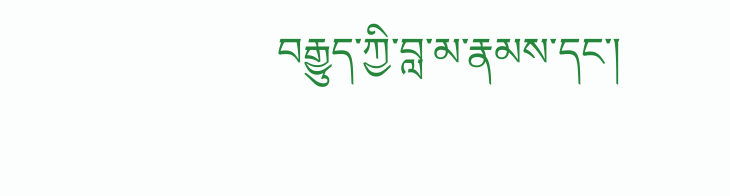བརྒྱུད་ཀྱི་བླ་མ་རྣམས་དང་།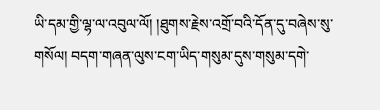ཡི་དམ་གྱི་ལྷ་ལ་འབུལ་ལོ། །ཐུགས་རྗེས་འགྲོ་བའི་དོན་དུ་བཞེས་སུ་གསོལ། བདག་གཞན་ལུས་ངག་ཡིད་གསུམ་དུས་གསུམ་དགེ་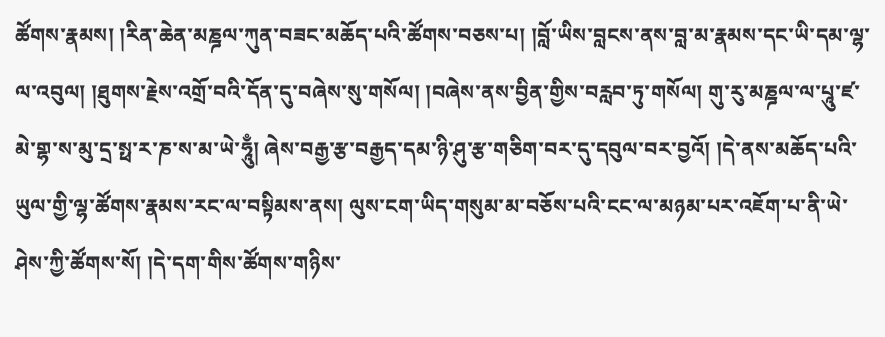ཚོགས་རྣམས། །རིན་ཆེན་མཎྜལ་ཀུན་བཟང་མཆོད་པའི་ཚོགས་བཅས་པ། །བློ་ཡིས་བླངས་ནས་བླ་མ་རྣམས་དང་ཡི་དམ་ལྷ་ལ་འབུལ། །ཐུགས་རྗེས་འགྲོ་བའི་དོན་དུ་བཞེས་སུ་གསོལ། །བཞེས་ནས་བྱིན་གྱིས་བརླབ་ཏུ་གསོལ། གུ་རུ་མཎྜལ་ལ་པཱུ་ཛ་མེ་གྷ་ས་མུ་དྲ་སྥ་ར་ཎ་ས་མ་ཡེ་ཧཱུྃ། ཞེས་བརྒྱ་རྩ་བརྒྱད་དམ་ཉི་ཤུ་རྩ་གཅིག་བར་དུ་དབུལ་བར་བྱའོ། །དེ་ནས་མཆོད་པའི་ཡུལ་གྱི་ལྷ་ཚོགས་རྣམས་རང་ལ་བསྟིམས་ནས། ལུས་ངག་ཡིད་གསུམ་མ་བཅོས་པའི་ངང་ལ་མཉམ་པར་འཇོག་པ་ནི་ཡེ་ཤེས་ཀྱི་ཚོགས་སོ། །དེ་དག་གིས་ཚོགས་གཉིས་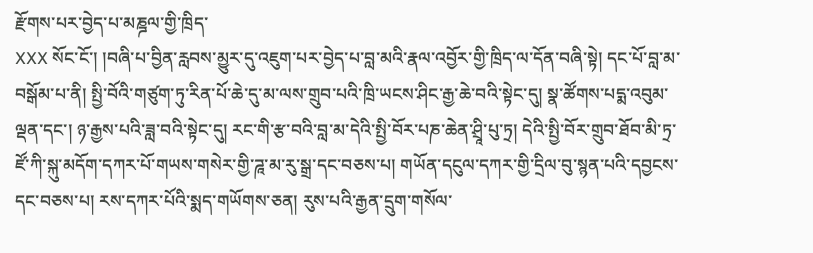རྫོགས་པར་བྱེད་པ་མཎྜལ་གྱི་ཁྲིད་
XXX སོང་ངོ་། །བཞི་པ་བྱིན་རླབས་མྱུར་དུ་འཇུག་པར་བྱེད་པ་བླ་མའི་རྣལ་འབྱོར་གྱི་ཁྲིད་ལ་དོན་བཞི་སྟེ། དང་པོ་བླ་མ་བསྒོམ་པ་ནི། སྤྱི་བོའི་གཙུག་ཏུ་རིན་པོ་ཆེ་དུ་མ་ལས་གྲུབ་པའི་ཁྲི་ཡངས་ཤིང་རྒྱ་ཆེ་བའི་སྟེང་དུ། སྣ་ཚོགས་པདྨ་འབུམ་ལྡན་དང་། ཉ་རྒྱས་པའི་ཟླ་བའི་སྟེང་དུ། རང་གི་རྩ་བའི་བླ་མ་དེའི་སྤྱི་བོར་པཎ་ཆེན་ཤྲཱི་པུ་ཏྲ། དེའི་སྤྱི་བོར་གྲུབ་ཐོབ་མི་ཏྲ་ཛོ་ཀི་སྐུ་མདོག་དཀར་པོ་གཡས་གསེར་གྱི་ཌཱ་མ་རུ་སྒྲ་དང་བཅས་པ། གཡོན་དངུལ་དཀར་གྱི་དྲིལ་བུ་སྙན་པའི་དབྱངས་དང་བཅས་པ། རས་དཀར་པོའི་སྨད་གཡོགས་ཅན། རུས་པའི་རྒྱན་དྲུག་གསོལ་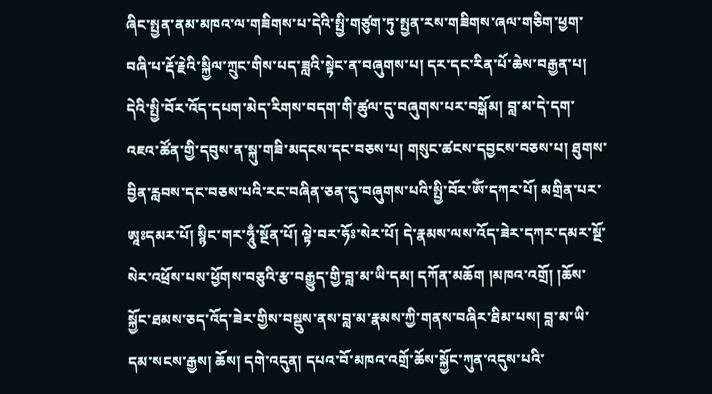ཞིང་སྤྱན་ནམ་མཁའ་ལ་གཟིགས་པ་དེའི་སྤྱི་གཙུག་ཏུ་སྤྱན་རས་གཟིགས་ཞལ་གཅིག་ཕྱག་བཞི་པ་རྡོ་རྗེའི་སྐྱིལ་ཀྲུང་གིས་པད་ཟླའི་སྟེང་ན་བཞུགས་པ། དར་དང་རིན་པོ་ཆེས་བརྒྱན་པ། དེའི་སྤྱི་བོར་འོད་དཔག་མེད་རིགས་བདག་གི་ཚུལ་དུ་བཞུགས་པར་བསྒོམ། བླ་མ་དེ་དག་འཇའ་ཚོན་གྱི་དབུས་ན་སྐུ་གཟི་མདངས་དང་བཅས་པ། གསུང་ཚངས་དབྱངས་བཅས་པ། ཐུགས་བྱིན་རླབས་དང་བཅས་པའི་རང་བཞིན་ཅན་དུ་བཞུགས་པའི་སྤྱི་བོར་ཨོཾ་དཀར་པོ། མགྲིན་པར་ཨཱཿདམར་པོ། སྙིང་གར་ཧཱུྃ་སྔོན་པོ། ལྟེ་བར་ཧོཿ་སེར་པོ། དེ་རྣམས་ལས་འོད་ཟེར་དཀར་དམར་སྔོ་སེར་འཕྲོས་པས་ཕྱོགས་བཅུའི་རྩ་བརྒྱུད་གྱི་བླ་མ་ཡི་དམ། དཀོན་མཆོག །མཁའ་འགྲོ། །ཆོས་སྐྱོང་ཐམས་ཅད་འོད་ཟེར་གྱིས་བསྡུས་ནས་བླ་མ་རྣམས་ཀྱི་གནས་བཞིར་ཐིམ་པས། བླ་མ་ཡི་དམ་སངས་རྒྱས། ཆོས། དགེ་འདུན། དཔའ་བོ་མཁའ་འགྲོ་ཆོས་སྐྱོང་ཀུན་འདུས་པའི་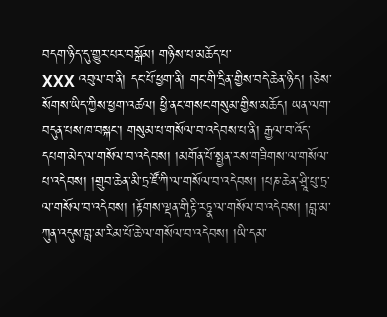བདག་ཉིད་དུ་གྱུར་པར་བསྒོམ། གཉིས་པ་མཆོད་པ་
XXX འབུལ་བ་ནི། དང་པོ་ཕྱག་ནི། གང་གི་དྲིན་གྱིས་བདེ་ཆེན་ཉིད། །ཅེས་སོགས་ཡིད་ཀྱིས་ཕྱག་འཚལ། ཕྱི་ནང་གསང་གསུམ་གྱིས་མཆོད། ཡན་ལག་བདུན་པས་ཁ་བསྐང་། གསུམ་པ་གསོལ་བ་འདེབས་པ་ནི། རྒྱལ་བ་འོད་དཔག་མེད་ལ་གསོལ་བ་འདེབས། །མགོན་པོ་སྤྱན་རས་གཟིགས་ལ་གསོལ་པ་འདེབས། །གྲུབ་ཆེན་མི་ཏྲ་ཛོ་ཀི་ལ་གསོལ་བ་འདེབས། །པཎ་ཆེན་ཤྲཱི་པུ་ཏྲ་ལ་གསོལ་བ་འདེབས། །རྟོགས་ལྡན་གཱིརྟི་རཏྣ་ལ་གསོལ་བ་འདེབས། །བླ་མ་ཀུན་འདུས་བླ་མ་རིམ་པོ་ཆེ་ལ་གསོལ་བ་འདེབས། །ཡི་དམ་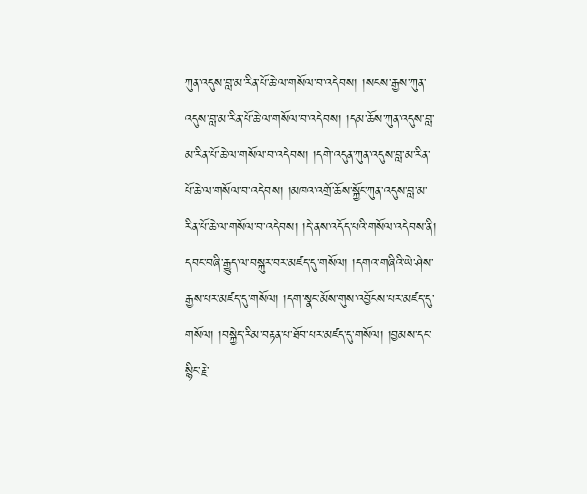ཀུན་འདུས་བླ་མ་རིན་པོ་ཆེ་ལ་གསོལ་བ་འདེབས། །སངས་རྒྱས་ཀུན་འདུས་བླ་མ་རིན་པོ་ཆེ་ལ་གསོལ་བ་འདེབས། །དམ་ཆོས་ཀུན་འདུས་བླ་མ་རིན་པོ་ཆེ་ལ་གསོལ་བ་འདེབས། །དགེ་འདུན་ཀུན་འདུས་བླ་མ་རིན་པོ་ཆེ་ལ་གསོལ་བ་འདེབས། །མཁའ་འགྲོ་ཆོས་སྐྱོང་ཀུན་འདུས་བླ་མ་རིན་པོ་ཆེ་ལ་གསོལ་བ་འདེབས། །དེ་ནས་འདོད་པའི་གསོལ་འདེབས་ནི། དབང་བཞི་རྒྱུད་ལ་བསྐུར་བར་མཛད་དུ་གསོལ། །དགའ་གཞིའི་ཡེ་ཤེས་རྒྱས་པར་མཛད་དུ་གསོལ། །དག་སྣང་མོས་གུས་འབྱོངས་པར་མཛད་དུ་གསོལ། །བསྐྱེད་རིམ་བརྟན་པ་ཐོབ་པར་མཛད་དུ་གསོལ། །བྱམས་དང་སྙིང་རྗེ་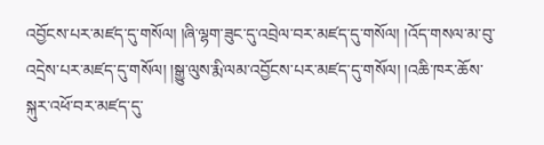འབྱོངས་པར་མཛད་དུ་གསོལ། །ཞི་ལྷག་ཟུང་དུ་འབྲེལ་བར་མཛད་དུ་གསོལ། །འོད་གསལ་མ་བུ་འདྲེས་པར་མཛད་དུ་གསོལ། །སྒྱུ་ལུས་རྨི་ལམ་འབྱོངས་པར་མཛད་དུ་གསོལ། །འཆི་ཁར་ཆོས་སྐུར་འཕོ་བར་མཛད་དུ་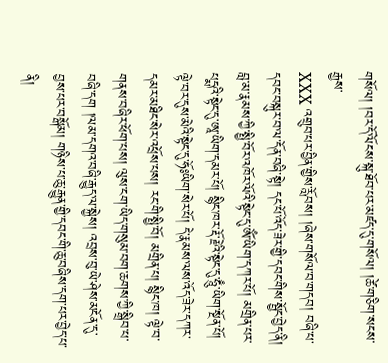གསོལ། །བར་དོ་ལོངས་སྐུ་ཐོབ་པར་མཛད་དུ་གསོལ། །ཚེ་གཅིག་སངས་རྒྱས་
XXX འགྲུབ་པར་བྱིན་གྱིས་རློབས། །ཞེས་གསོལ་བ་གདབ། བཞི་པ་དབང་བསྐུར་བ་ལ་དོན་བཞི་སྟེ། དང་པོ་འོད་ཟེར་གྱི་དབང་གིས་སྦྱོང་བྱེད་ནི། བླ་མ་རྣམས་ཀྱི་སྤྱི་བོར་འཁོར་ལོའི་སྟེང་དུ་ཨོཾ་ཡིག་དཀར་པོ། མགྲིན་པར་པདྨའི་སྟེང་དུ་ཨཱ་ཡིག་དམར་པོ། སྙིང་ཁར་རྡོ་རྗེའི་སྟེང་དུ་ཧཱུྃ་ཡིག་སྔོན་པོ། ལྟེ་བར་དུས་མེའི་སྟེང་དུ་ཧོཿཡིག་སེར་པོ། དེ་རྣམས་ལས་འོད་ཟེར་དཀར་དམར་མཐིང་སེར་འཕྲོས་པས། རང་གི་སྤྱི་བོ། མགྲིན་པ། སྙིང་ཁ། ལྟེ་བ་གནས་བཞིར་ཕོག་པས། ལུས་ངག་ཡིད་གསུམ་བག་ཆགས་ཀྱི་སྒྲིབ་པ་བཞི་དག །ལམ་དགའ་བཞི་རྒྱུད་ལ་སྐྱེས། འབྲས་བུ་ཡེ་ཤེས་མངོན་དུ་བྱས་པར་བསྒོམ། གཉིས་པ་ཆུ་རྒྱུན་གྱི་དབང་གི་ཆུ་བཞིས་དག་པར་བྱེད་པ་ནི།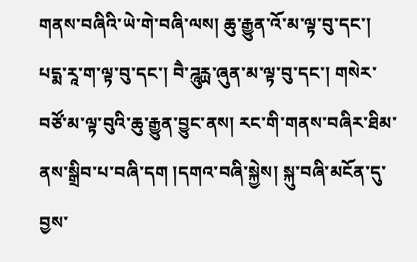གནས་བཞིའི་ཡེ་གེ་བཞི་ལས། ཆུ་རྒྱུན་འོ་མ་ལྟ་བུ་དང་། པདྨ་རཱ་ག་ལྟ་བུ་དང་། བཻ་ཌཱུརྻ་ཞུན་མ་ལྟ་བུ་དང་། གསེར་བཙོ་མ་ལྟ་བུའི་ཆུ་རྒྱུན་བྱུང་ནས། རང་གི་གནས་བཞིར་ཐིམ་ནས་སྒྲིབ་པ་བཞི་དག །དགའ་བཞི་སྐྱེས། སྐུ་བཞི་མངོན་དུ་བྱས་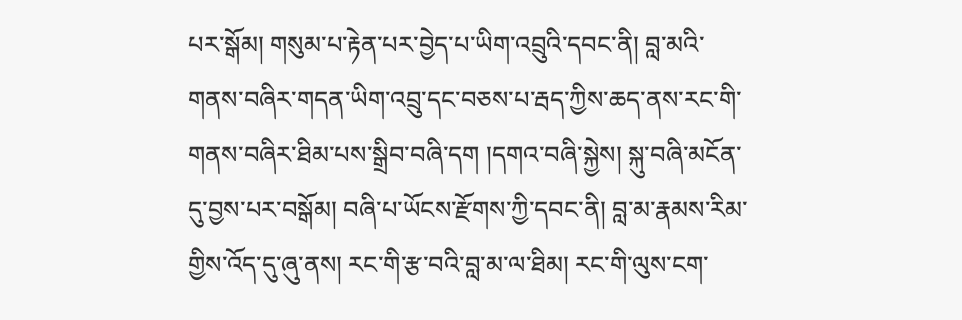པར་སྒོམ། གསུམ་པ་རྟེན་པར་བྱེད་པ་ཡིག་འབྲུའི་དབང་ནི། བླ་མའི་གནས་བཞིར་གདན་ཡིག་འབྲུ་དང་བཅས་པ་རྦད་ཀྱིས་ཆད་ནས་རང་གི་གནས་བཞིར་ཐིམ་པས་སྒྲིབ་བཞི་དག །དགའ་བཞི་སྐྱེས། སྐུ་བཞི་མངོན་དུ་བྱས་པར་བསྒོམ། བཞི་པ་ཡོངས་རྫོགས་ཀྱི་དབང་ནི། བླ་མ་རྣམས་རིམ་གྱིས་འོད་དུ་ཞུ་ནས། རང་གི་རྩ་བའི་བླ་མ་ལ་ཐིམ། རང་གི་ལུས་ངག་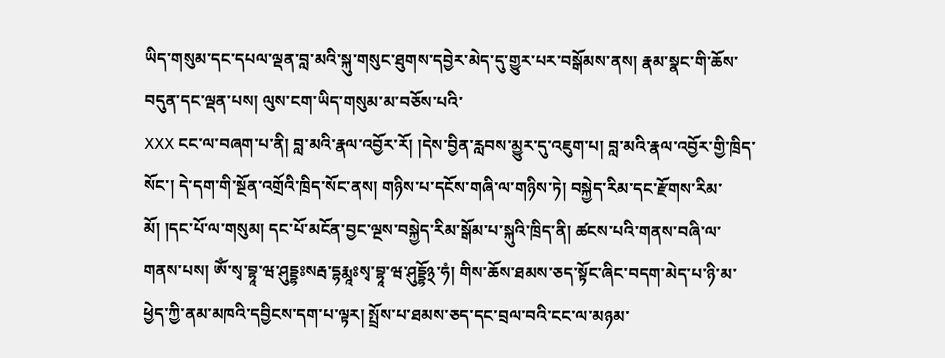ཡིད་གསུམ་དང་དཔལ་ལྡན་བླ་མའི་སྐུ་གསུང་ཐུགས་དབྱེར་མེད་དུ་གྱུར་པར་བསྒོམས་ནས། རྣམ་སྣང་གི་ཆོས་བདུན་དང་ལྡན་པས། ལུས་ངག་ཡིད་གསུམ་མ་བཅོས་པའི་
XXX ངང་ལ་བཞག་པ་ནི། བླ་མའི་རྣལ་འབྱོར་རོ། །དེས་བྱིན་རླབས་མྱུར་དུ་འཇུག་པ། བླ་མའི་རྣལ་འབྱོར་གྱི་ཁྲིད་སོང་། དེ་དག་གི་སྔོན་འགྲོའི་ཁྲིད་སོང་ནས། གཉིས་པ་དངོས་གཞི་ལ་གཉིས་ཏེ། བསྐྱེད་རིམ་དང་རྫོགས་རིམ་མོ། །དང་པོ་ལ་གསུམ། དང་པོ་མངོན་བྱང་ལྔས་བསྐྱེད་རིམ་སྒོམ་པ་སྐུའི་ཁྲིད་ནི། ཚངས་པའི་གནས་བཞི་ལ་གནས་པས། ཨོཾ་སྭ་བྷཱ་ཝ་ཤུདྡྷཿསརྦ་དྷརྨཱཿསྭ་བྷཱ་ཝ་ཤུདྡྷོ྅་ཧཾ། གིས་ཆོས་ཐམས་ཅད་སྟོང་ཞིང་བདག་མེད་པ་ཉི་མ་ཕྱེད་ཀྱི་ནམ་མཁའི་དབྱིངས་དག་པ་ལྟར། སྤྲོས་པ་ཐམས་ཅད་དང་བྲལ་བའི་ངང་ལ་མཉམ་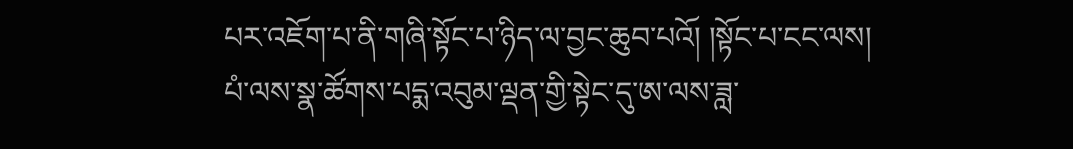པར་འཇོག་པ་ནི་གཞི་སྟོང་པ་ཉིད་ལ་བྱང་ཆུབ་པའོ། །སྟོང་པ་ངང་ལས། པཾ་ལས་སྣ་ཚོགས་པདྨ་འབུམ་ལྡན་གྱི་སྟེང་དུ་ཨ་ལས་ཟླ་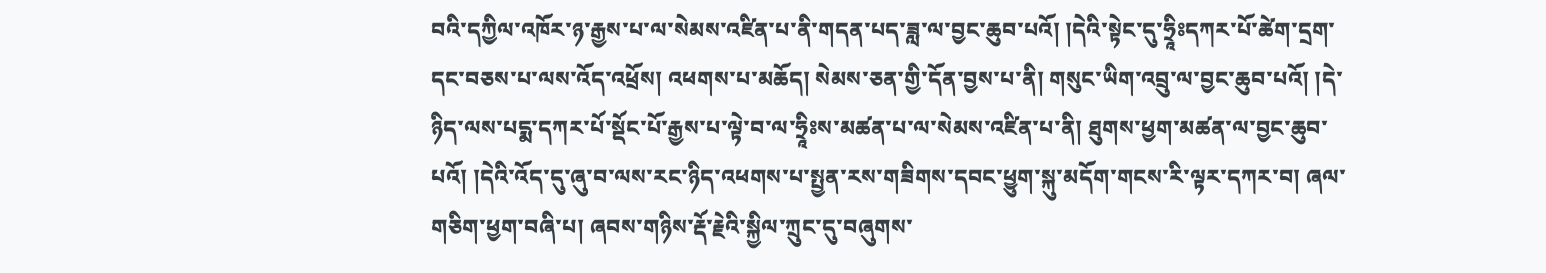བའི་དཀྱིལ་འཁོར་ཉ་རྒྱས་པ་ལ་སེམས་འཛིན་པ་ནི་གདན་པད་ཟླ་ལ་བྱང་ཆུབ་པའོ། །དེའི་སྟེང་དུ་ཧྲཱིཿདཀར་པོ་ཚེག་དྲག་དང་བཅས་པ་ལས་འོད་འཕྲོས། འཕགས་པ་མཆོད། སེམས་ཅན་གྱི་དོན་བྱས་པ་ནི། གསུང་ཡིག་འབྲུ་ལ་བྱང་ཆུབ་པའོ། །དེ་ཉིད་ལས་པདྨ་དཀར་པོ་སྡོང་པོ་རྒྱས་པ་ལྟེ་བ་ལ་ཧྲཱིཿས་མཚན་པ་ལ་སེམས་འཛིན་པ་ནི། ཐུགས་ཕྱག་མཚན་ལ་བྱང་ཆུབ་པའོ། །དེའི་འོད་དུ་ཞུ་བ་ལས་རང་ཉིད་འཕགས་པ་སྤྱན་རས་གཟིགས་དབང་ཕྱུག་སྐུ་མདོག་གངས་རི་ལྟར་དཀར་བ། ཞལ་གཅིག་ཕྱག་བཞི་པ། ཞབས་གཉིས་རྡོ་རྗེའི་སྐྱིལ་ཀྲུང་དུ་བཞུགས་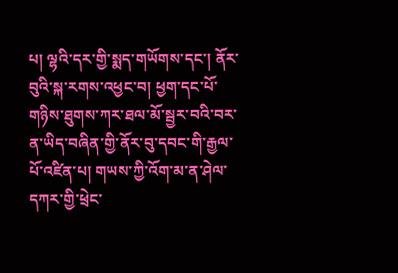པ། ལྷའི་དར་གྱི་སྨད་གཡོགས་དང་། ནོར་བུའི་སྐ་རགས་འཕྱང་བ། ཕྱག་དང་པོ་གཉིས་ཐུགས་ཀར་ཐལ་མོ་སྦྱར་བའི་བར་ན་ཡིད་བཞིན་གྱི་ནོར་བུ་དབང་གི་རྒྱལ་པོ་འཛིན་པ། གཡས་ཀྱི་འོག་མ་ན་ཤེལ་དཀར་གྱི་ཕྲེང་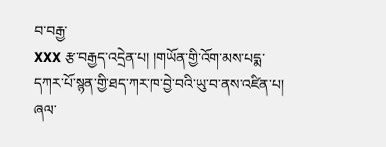བ་བརྒྱ་
XXX རྩ་བརྒྱད་འདྲེན་པ། །གཡོན་གྱི་འོག་མས་པདྨ་དཀར་པོ་སྙན་གྱི་ཐད་ཀར་ཁ་བྱེ་བའི་ཡུ་བ་ནས་འཛིན་པ། ཞལ་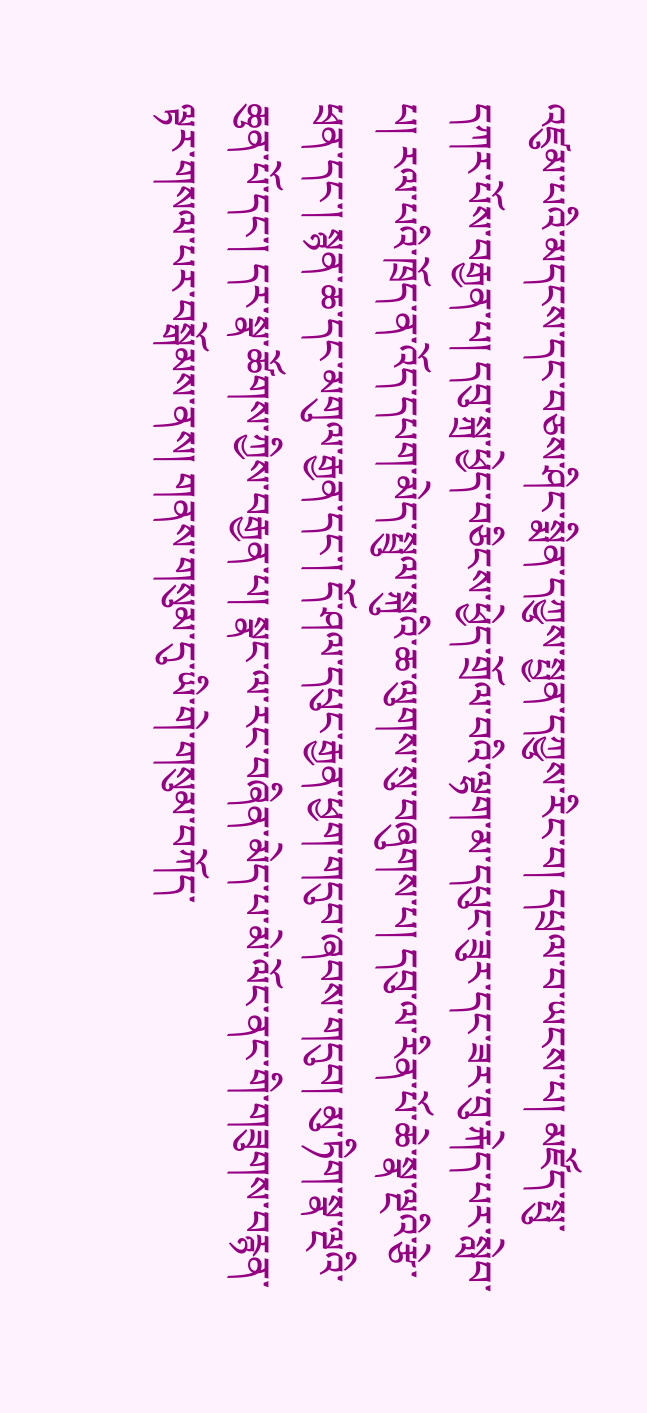འཛུམ་པའི་མདངས་དང་བཅས་ཤིང་སྨིན་དཀྱུས་སྤྱན་དཀྱུས་རིང་བ། དཔྲལ་བ་ཡངས་པ། མཛོད་སྤུ་དཀར་པོས་བརྒྱན་པ། དབུ་སྐྲ་ཕྱེད་བཅིངས་ཕྱེད་གྲོལ་བའི་ལྷག་མ་དཔུང་ཟུར་དང་ཟར་བུ་རྐེད་པར་སླེབ་པ། རལ་པའི་ཁྲོད་ན་འོད་དཔག་མེད་སྤྲུལ་སྐུའི་ཆ་ལུགས་སུ་བཞུགས་པ། དབུ་ལ་རིན་པོ་ཆེ་སྣ་ལྔའི་རྩེ་ཕྲན་དང་། སྙན་ཆ་དང་མགུལ་རྒྱན་དང་། དོ་ཤལ་དཔུང་རྒྱན་ཕྱག་གདུབ་ཞབས་གདུབ། མུ་ཏིག་སྣ་ལྔའི་ཆུན་པོ་དང་། དར་སྣ་ཚོགས་ཀྱིས་བརྒྱན་པ། སྣང་ལ་རང་བཞིན་མེད་པ་མེ་ལོང་ནང་གི་གཟུགས་བརྙན་ལྟར་གསལ་པར་བསྒོམས་ནས། གནས་གསུམ་དུ་ཡི་གེ་གསུམ་བཀོད་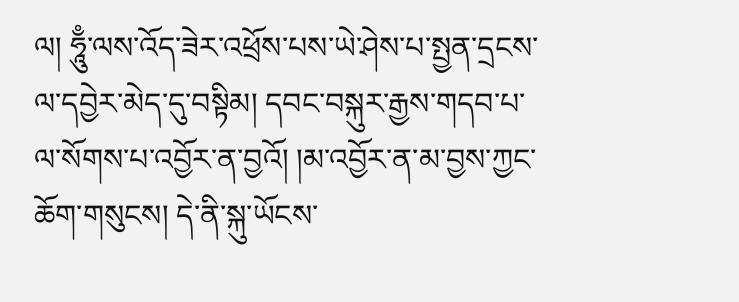ལ། ཧཱུྃ་ལས་འོད་ཟེར་འཕྲོས་པས་ཡེ་ཤེས་པ་སྤྱན་དྲངས་ལ་དབྱེར་མེད་དུ་བསྟིམ། དབང་བསྐུར་རྒྱས་གདབ་པ་ལ་སོགས་པ་འབྱོར་ན་བྱའོ། །མ་འབྱོར་ན་མ་བྱས་ཀྱང་ཆོག་གསུངས། དེ་ནི་སྐུ་ཡོངས་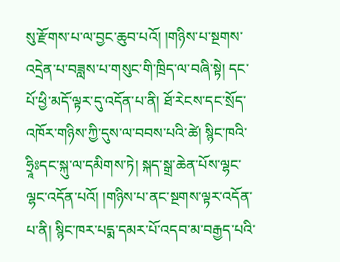སུ་རྫོགས་པ་ལ་བྱང་ཆུབ་པའོ། །གཉིས་པ་སྔགས་འདྲེན་པ་བཟླས་པ་གསུང་གི་ཁྲིད་ལ་བཞི་སྟེ། དང་པོ་ཕྱི་མདོ་ལྟར་དུ་འདོན་པ་ནི། ཐོ་རེངས་དང་སྲོད་འཁོར་གཉིས་ཀྱི་དུས་ལ་བབས་པའི་ཚེ། སྙིང་ཁའི་ཧྲཱིཿདང་སྐུ་ལ་དམིགས་ཏེ། སྐད་སྒྲ་ཆེན་པོས་ལྷང་ལྷང་འདོན་པའོ། །གཉིས་པ་ནང་སྔགས་ལྟར་འདོན་པ་ནི། སྙིང་ཁར་པདྨ་དམར་པོ་འདབ་མ་བརྒྱད་པའི་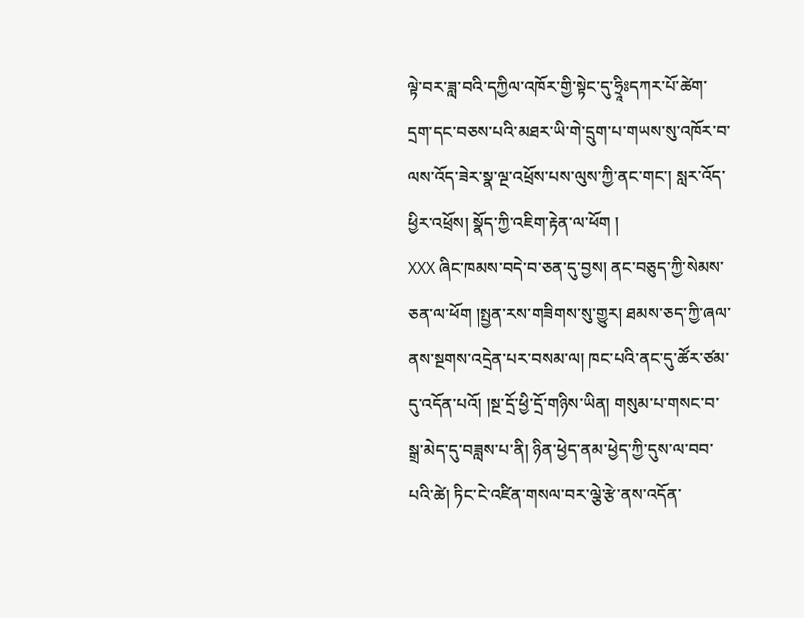ལྟེ་བར་ཟླ་བའི་དཀྱིལ་འཁོར་གྱི་སྟེང་དུ་ཧྲཱིཿདཀར་པོ་ཚེག་དྲག་དང་བཅས་པའི་མཐར་ཡི་གེ་དྲུག་པ་གཡས་སུ་འཁོར་བ་ལས་འོད་ཟེར་སྣ་ལྔ་འཕྲོས་པས་ལུས་ཀྱི་ནང་གང་། སླར་འོད་ཕྱིར་འཕྲོས། སྣོད་ཀྱི་འཇིག་རྟེན་ལ་ཕོག །
XXX ཞིང་ཁམས་བདེ་བ་ཅན་དུ་བྱས། ནང་བཅུད་ཀྱི་སེམས་ཅན་ལ་ཕོག །སྤྱན་རས་གཟིགས་སུ་གྱུར། ཐམས་ཅད་ཀྱི་ཞལ་ནས་སྔགས་འདྲེན་པར་བསམ་ལ། ཁང་པའི་ནང་དུ་ཚོར་ཙམ་དུ་འདོན་པའོ། །སྔ་དྲོ་ཕྱི་དྲོ་གཉིས་ཡིན། གསུམ་པ་གསང་བ་སྒྲ་མེད་དུ་བཟླས་པ་ནི། ཉིན་ཕྱེད་ནམ་ཕྱེད་ཀྱི་དུས་ལ་བབ་པའི་ཚེ། ཏིང་ངེ་འཛིན་གསལ་བར་ལྕེ་རྩེ་ནས་འདོན་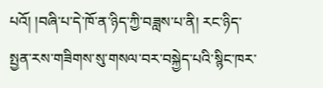པའོ། །བཞི་པ་དེ་ཁོ་ན་ཉིད་ཀྱི་བཟླས་པ་ནི། རང་ཉིད་སྤྱན་རས་གཟིགས་སུ་གསལ་བར་བསྐྱེད་པའི་སྙིང་ཁར་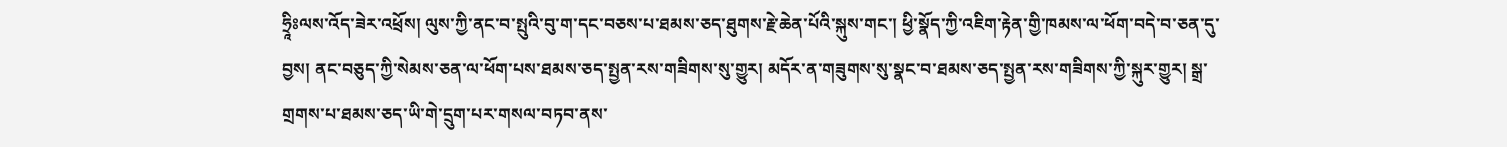ཧྲཱིཿལས་འོད་ཟེར་འཕྲོས། ལུས་ཀྱི་ནང་བ་སྤུའི་བུ་ག་དང་བཅས་པ་ཐམས་ཅད་ཐུགས་རྗེ་ཆེན་པོའི་སྐུས་གང་། ཕྱི་སྣོད་ཀྱི་འཇིག་རྟེན་གྱི་ཁམས་ལ་ཕོག་བདེ་བ་ཅན་དུ་བྱས། ནང་བཅུད་ཀྱི་སེམས་ཅན་ལ་ཕོག་པས་ཐམས་ཅད་སྤྱན་རས་གཟིགས་སུ་གྱུར། མདོར་ན་གཟུགས་སུ་སྣང་བ་ཐམས་ཅད་སྤྱན་རས་གཟིགས་ཀྱི་སྐུར་གྱུར། སྒྲ་གྲགས་པ་ཐམས་ཅད་ཡི་གེ་དྲུག་པར་གསལ་བཏབ་ནས་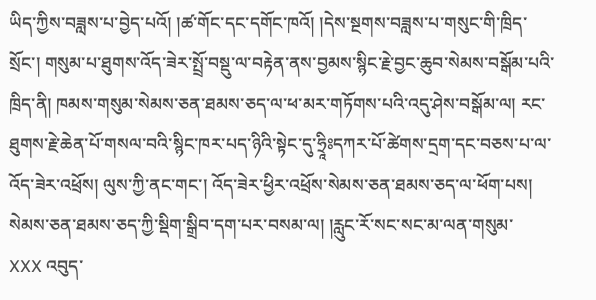ཡིད་ཀྱིས་བཟླས་པ་བྱེད་པའོ། །ཚ་གོང་དང་དགོང་ཁའོ། །དེས་སྔགས་བཟླས་པ་གསུང་གི་ཁྲིད་སྲོང་། གསུམ་པ་ཐུགས་འོད་ཟེར་སྤྲོ་བསྡུ་ལ་བརྟེན་ནས་བྱམས་སྙིང་རྗེ་བྱང་ཆུབ་སེམས་བསྒོམ་པའི་ཁྲིད་ནི། ཁམས་གསུམ་སེམས་ཅན་ཐམས་ཅད་ལ་ཕ་མར་གཏོགས་པའི་འདུ་ཤེས་བསྒོམ་ལ། རང་ཐུགས་རྗེ་ཆེན་པོ་གསལ་བའི་སྙིང་ཁར་པད་ཉིའི་སྟེང་དུ་ཧྲཱིཿདཀར་པོ་ཚེགས་དྲག་དང་བཅས་པ་ལ་འོད་ཟེར་འཕྲོས། ལུས་ཀྱི་ནང་གང་། འོད་ཟེར་ཕྱིར་འཕྲོས་སེམས་ཅན་ཐམས་ཅད་ལ་ཕོག་པས། སེམས་ཅན་ཐམས་ཅད་ཀྱི་སྡིག་སྒྲིབ་དག་པར་བསམ་ལ། །རླུང་རོ་སང་སང་མ་ལན་གསུམ་
XXX འབུད་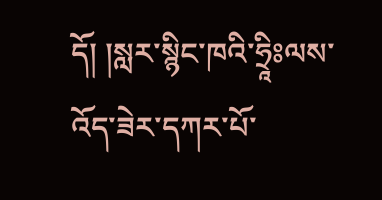དོ། །སླར་སྙིང་ཁའི་ཧྲཱིཿལས་འོད་ཟེར་དཀར་པོ་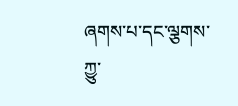ཞགས་པ་དང་ལྕགས་ཀྱུ་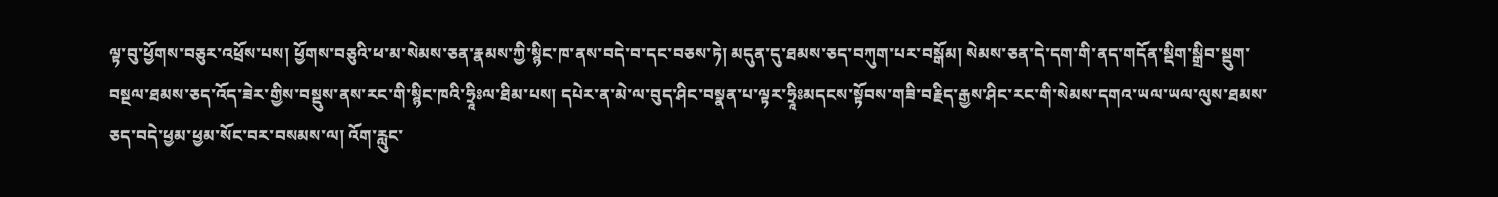ལྟ་བུ་ཕྱོགས་བཅུར་འཕྲོས་པས། ཕྱོགས་བཅུའི་ཕ་མ་སེམས་ཅན་རྣམས་ཀྱི་སྙིང་ཁ་ནས་བདེ་བ་དང་བཅས་ཏེ། མདུན་དུ་ཐམས་ཅད་བཀུག་པར་བསྒོམ། སེམས་ཅན་དེ་དག་གི་ནད་གདོན་སྡིག་སྒྲིབ་སྡུག་བསྔལ་ཐམས་ཅད་འོད་ཟེར་གྱིས་བསྡུས་ནས་རང་གི་སྙིང་ཁའི་ཧྲཱིཿལ་ཐིམ་པས། དཔེར་ན་མེ་ལ་བུད་ཤིང་བསྣན་པ་ལྟར་ཧྲཱིཿམདངས་སྟོབས་གཟི་བརྗིད་རྒྱས་ཤིང་རང་གི་སེམས་དགའ་ཡལ་ཡལ་ལུས་ཐམས་ཅད་བདེ་ཕྱམ་ཕྱམ་སོང་བར་བསམས་ལ། འོག་རླུང་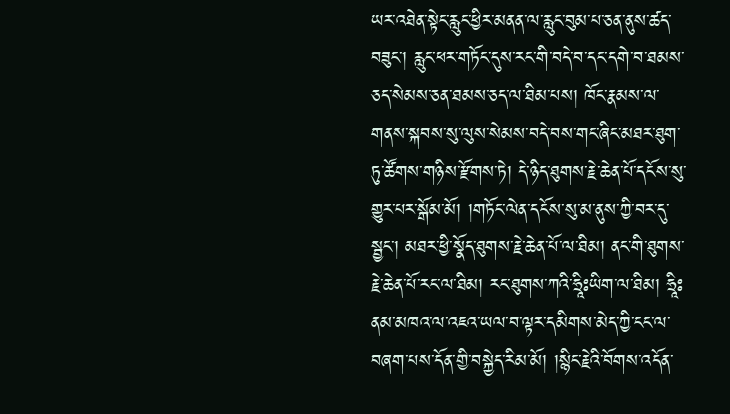ཡར་འཐེན་སྟེང་རླུང་ཕྱིར་མནན་ལ་རླུང་བུམ་པ་ཅན་ནུས་ཚད་བཟུང་། རླུང་ཕར་གཏོང་དུས་རང་གི་བདེ་བ་དང་དགེ་བ་ཐམས་ཅད་སེམས་ཅན་ཐམས་ཅད་ལ་ཐིམ་པས། ཁོང་རྣམས་ལ་གནས་སྐབས་སུ་ལུས་སེམས་བདེ་བས་གང་ཞིང་མཐར་ཐུག་ཏུ་ཚོགས་གཉིས་རྫོགས་ཏེ། དེ་ཉིད་ཐུགས་རྗེ་ཆེན་པོ་དངོས་སུ་གྱུར་པར་སྒོམ་མོ། །གཏོང་ལེན་དངོས་སུ་མ་ནུས་ཀྱི་བར་དུ་སྦྱང་། མཐར་ཕྱི་སྣོད་ཐུགས་རྗེ་ཆེན་པོ་ལ་ཐིམ། ནང་གི་ཐུགས་རྗེ་ཆེན་པོ་རང་ལ་ཐིམ། རང་ཐུགས་ཀའི་ཧྲཱིཿཡིག་ལ་ཐིམ། ཧྲཱིཿནམ་མཁའ་ལ་འཇའ་ཡལ་བ་ལྟར་དམིགས་མེད་ཀྱི་ངང་ལ་བཞག་པས་དོན་གྱི་བསྐྱེད་རིམ་མོ། །སྙིང་རྗེའི་བོགས་འདོན་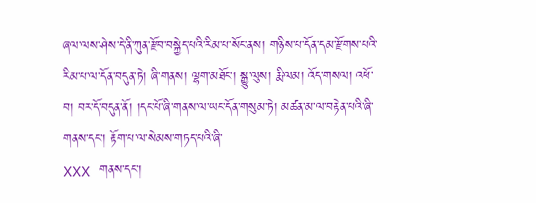ཞལ་ལས་ཤེས་དེ་ནི་ཀུན་རྫོབ་བསྐྱེད་པའི་རིམ་པ་སོང་ནས། གཉིས་པ་དོན་དམ་རྫོགས་པའི་རིམ་པ་ལ་དོན་བདུན་ཏེ། ཞི་གནས། ལྷག་མཐོང་། སྒྱུ་ལུས། རྨི་ལམ། འོད་གསལ། འཕོ་བ། བར་དོ་བདུན་ནོ། །དང་པོ་ཞི་གནས་ལ་ཡང་དོན་གསུམ་ཏེ། མཚན་མ་ལ་བརྟེན་པའི་ཞི་གནས་དང་། རྟོག་པ་ལ་སེམས་གཏད་པའི་ཞི་
XXX གནས་དང་།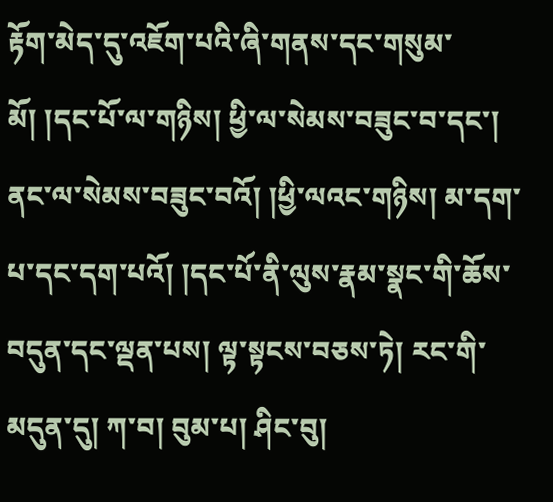རྟོག་མེད་དུ་འཇོག་པའི་ཞི་གནས་དང་གསུམ་མོ། །དང་པོ་ལ་གཉིས། ཕྱི་ལ་སེམས་བཟུང་བ་དང་། ནང་ལ་སེམས་བཟུང་བའོ། །ཕྱི་ལའང་གཉིས། མ་དག་པ་དང་དག་པའོ། །དང་པོ་ནི་ལུས་རྣམ་སྣང་གི་ཆོས་བདུན་དང་ལྡན་པས། ལྟ་སྟངས་བཅས་ཏེ། རང་གི་མདུན་དུ། ཀ་བ། བུམ་པ། ཤིང་བུ།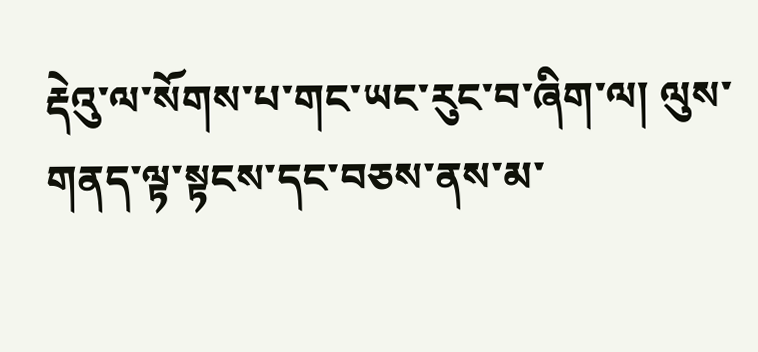རྡེའུ་ལ་སོགས་པ་གང་ཡང་རུང་བ་ཞིག་ལ། ལུས་གནད་ལྟ་སྟངས་དང་བཅས་ནས་མ་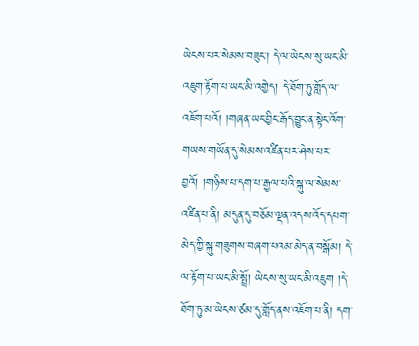ཡེངས་པར་སེམས་བཟུང་། དེ་ལ་ཡེངས་སུ་ཡང་མི་འཇུག་རྟོག་པ་ཡང་མི་འགྱེད། དེ་ཐོག་ཏུ་གློད་ལ་འཇོག་པའོ། །གཞན་ཡང་བྱིང་རྒོད་བྱུང་ན་སྟེང་འོག་གཡས་གཡོན་དུ་སེམས་འཛིན་པར་ཤེས་པར་བྱའོ། །གཉིས་པ་དག་པ་རྒྱལ་པའི་སྐུ་ལ་སེམས་འཛིན་པ་ནི། མདུན་དུ་བཅོམ་ལྡན་འདས་འོད་དཔག་མེད་ཀྱི་སྐུ་གཟུགས་བཞག་པའམ་མེད་ན་བསྒོམ། དེ་ལ་རྟོག་པ་ཡང་མི་སྤྲོ། ཡེངས་སུ་ཡང་མི་འཇུག །དེ་ཐོག་ཏུ་མ་ཡེངས་ཙམ་དུ་གློད་ནས་འཇོག་པ་ནི། དག་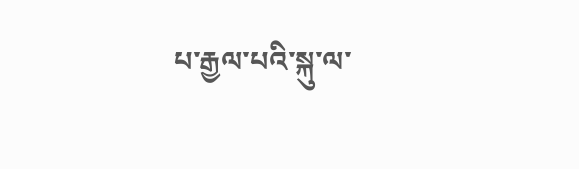པ་རྒྱལ་པའི་སྐུ་ལ་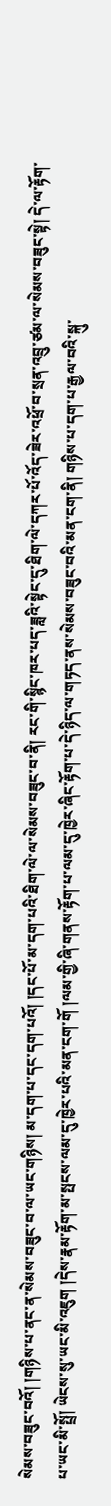སེམས་བཟུང་བའོ། །གཉིས་པ་ནང་ན་སེམས་བཟུང་བ་ལ་ཡང་གཉིས། མ་དག་པ་དང་དག་པའོ། །དང་པོ་མ་དག་པའི་ཐིག་ལེ་ལ་སེམས་བཟུང་བ་ནི། རང་གི་སྙིང་ཁར་པད་ཟླའི་སྟེང་དུ་ཐིག་ལེ་དཀར་པོ་འོད་ཟེར་འཕྲོ་བ་སྲན་འབྲུ་ཙམ་ལ་སེམས་བཟུང་སྟེ། དེ་ལ་རྟོག་པ་ཡང་མི་སྤྲོ། ཡེངས་སུ་ཡང་མི་འཇུག །དེས་རྣམ་རྟོག་མ་སྤངས་ལམ་དུ་ཁྱེར་པའི་མན་ངག་གོ །ལམ་གྱི་ཞི་གནས་རྟོག་པ་ལམ་དུ་ཁྱེར་ཞིང་རྟོག་པ་དེ་ཉིད་ལ་གཏད་ནས་སེམས་བཟུང་བའི་མན་ངག་ནི། གཉིས་པ་དག་པ་རྒྱལ་བའི་སྐུ་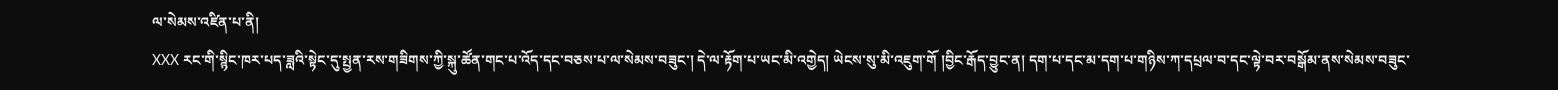ལ་སེམས་འཛིན་པ་ནི།
XXX རང་གི་སྙིང་ཁར་པད་ཟླའི་སྟེང་དུ་སྤྱན་རས་གཟིགས་ཀྱི་སྐུ་ཚོན་གང་པ་འོད་དང་བཅས་པ་ལ་སེམས་བཟུང་། དེ་ལ་རྟོག་པ་ཡང་མི་འགྱེད། ཡེངས་སུ་མི་འཇུག་གོ །བྱིང་རྒོད་བྱུང་ན། དག་པ་དང་མ་དག་པ་གཉིས་ཀ་དཔྲལ་བ་དང་ལྟེ་བར་བསྒོམ་ནས་སེམས་བཟུང་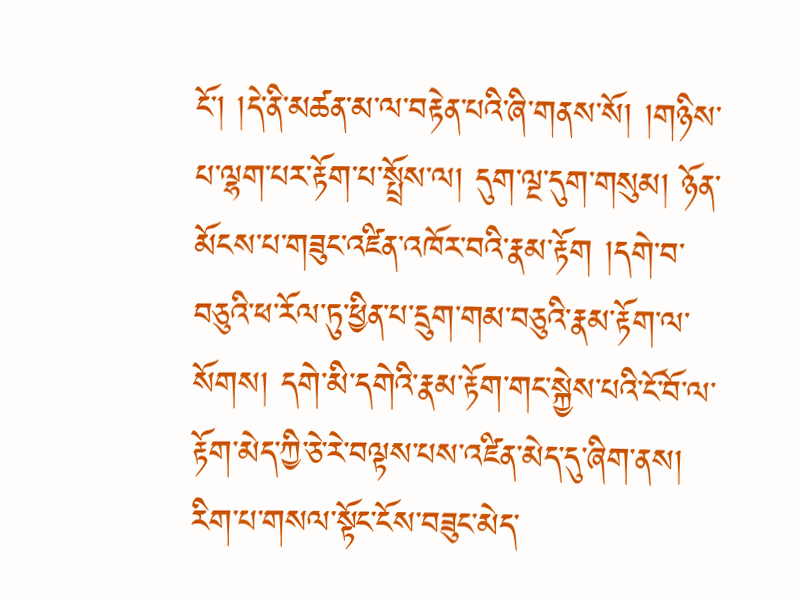ངོ་། །དེ་ནི་མཚན་མ་ལ་བརྟེན་པའི་ཞི་གནས་སོ། །གཉིས་པ་ལྷག་པར་རྟོག་པ་སྤྲོས་ལ། དུག་ལྔ་དུག་གསུམ། ཉོན་མོངས་པ་གཟུང་འཛིན་འཁོར་བའི་རྣམ་རྟོག །དགེ་བ་བཅུའི་ཕ་རོལ་ཏུ་ཕྱིན་པ་དྲུག་གམ་བཅུའི་རྣམ་རྟོག་ལ་སོགས། དགེ་མི་དགེའི་རྣམ་རྟོག་གང་སྐྱེས་པའི་ངོ་བོ་ལ་རྟོག་མེད་ཀྱི་ཅེ་རེ་བལྟས་པས་འཛིན་མེད་དུ་ཞིག་ནས། རིག་པ་གསལ་སྟོང་ངོས་བཟུང་མེད་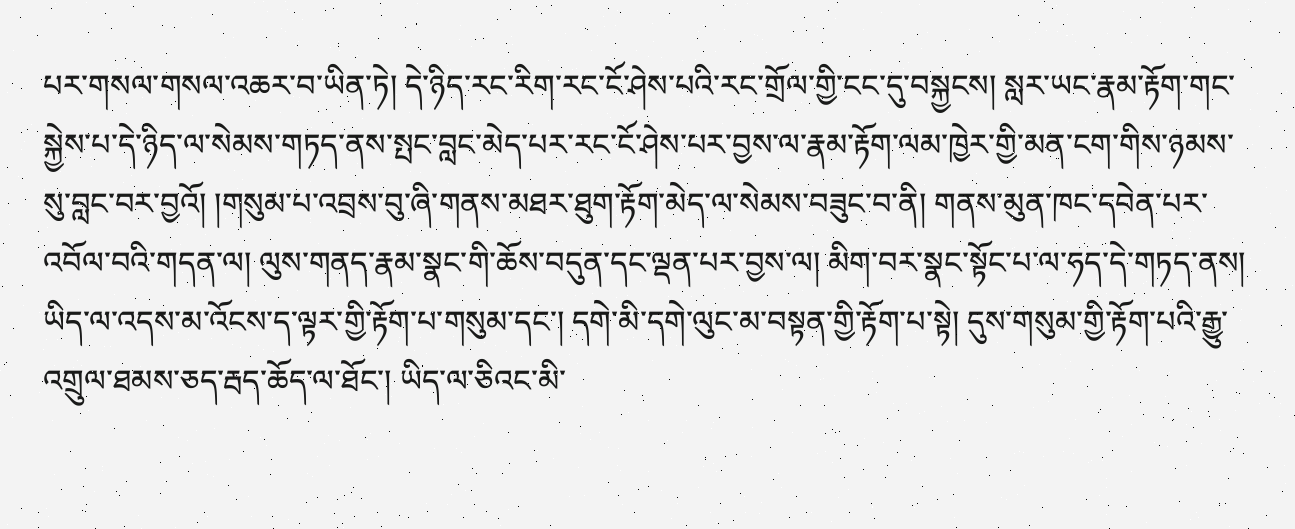པར་གསལ་གསལ་འཆར་བ་ཡིན་ཏེ། དེ་ཉིད་རང་རིག་རང་ངོ་ཤེས་པའི་རང་གྲོལ་གྱི་ངང་དུ་བསྐྱངས། སླར་ཡང་རྣམ་རྟོག་གང་སྐྱེས་པ་དེ་ཉིད་ལ་སེམས་གཏད་ནས་སྤང་བླང་མེད་པར་རང་ངོ་ཤེས་པར་བྱས་ལ་རྣམ་རྟོག་ལམ་ཁྱེར་གྱི་མན་ངག་གིས་ཉམས་སུ་བླང་བར་བྱའོ། །གསུམ་པ་འབྲས་བུ་ཞི་གནས་མཐར་ཐུག་རྟོག་མེད་ལ་སེམས་བཟུང་བ་ནི། གནས་མུན་ཁང་དབེན་པར་འབོལ་བའི་གདན་ལ། ལུས་གནད་རྣམ་སྣང་གི་ཆོས་བདུན་དང་ལྡན་པར་བྱས་ལ། མིག་བར་སྣང་སྟོང་པ་ལ་ཧད་དེ་གཏད་ནས། ཡིད་ལ་འདས་མ་འོངས་ད་ལྟར་གྱི་རྟོག་པ་གསུམ་དང་། དགེ་མི་དགེ་ལུང་མ་བསྟན་གྱི་རྟོག་པ་སྟེ། དུས་གསུམ་གྱི་རྟོག་པའི་རྒྱུ་འགྲུལ་ཐམས་ཅད་རྦད་ཆོད་ལ་ཐོང་། ཡིད་ལ་ཅིའང་མི་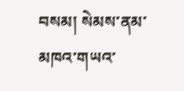བསམ། སེམས་ནམ་མཁའ་གཡའ་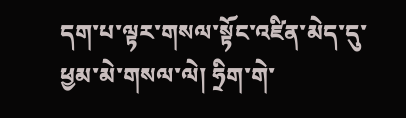དག་པ་ལྟར་གསལ་སྟོང་འཛིན་མེད་དུ་ཕྱམ་མེ་གསལ་ལེ། ཧྲིག་གེ་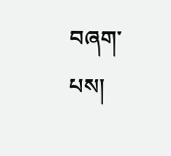བཞག་པས།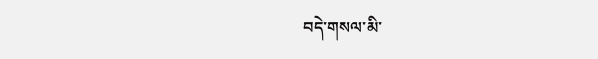བདེ་གསལ་མི་